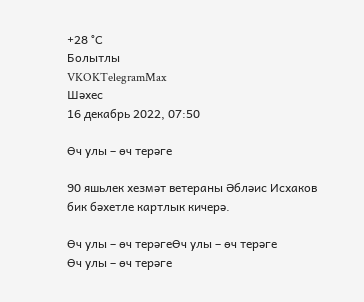+28 °С
Болытлы
VKOKTelegramMax
Шәхес
16 декабрь 2022, 07:50

Өч улы – өч терәге

90 яшьлек хезмәт ветераны Әбләис Исхаков бик бәхетле картлык кичерә.

Өч улы – өч терәгеӨч улы – өч терәге
Өч улы – өч терәге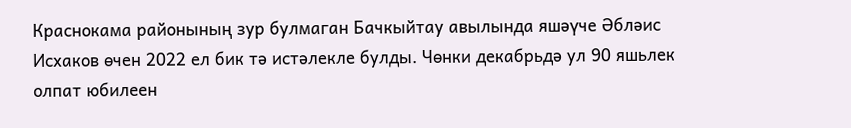Краснокама районының зур булмаган Бачкыйтау авылында яшәүче Әбләис Исхаков өчен 2022 ел бик тә истәлекле булды. Чөнки декабрьдә ул 90 яшьлек олпат юбилеен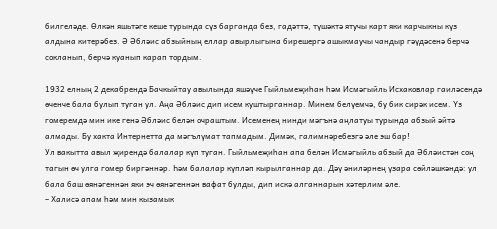билгеләде. Өлкән яшьтәге кеше турында сүз барганда без, гадәттә, түшәктә ятучы карт яки карчыкны күз алдына китерәбез. Ә Әбләис абзыйның еллар авырлыгына бирешергә ашыкмаучы чандыр гәүдәсенә берчә сокланып, берчә куанып карап тордым.

1932 елның 2 декабрендә Бачкыйтау авылында яшәүче Гыйльмеҗиһан һәм Исмәгыйль Исхаковлар гаиләсендә өченче бала булып туган ул. Аңа Әбләис дип исем куштырганнар. Минем белүемчә, бу бик сирәк исем. Үз гомеремдә мин ике генә Әбләис белән очраштым. Исеменең нинди мәгънә аңлатуы турында абзый әйтә алмады. Бу хакта Интернетта да мәгълүмат тапмадым. Димәк, галимнәребезгә әле эш бар!
Ул вакытта авыл җирендә балалар күп туган. Гыйльмеҗиһан апа белән Исмәгыйль абзый да Әбләистән соң тагын өч улга гомер биргәннәр. Һәм балалар күпләп кырылганнар да. Дәү әниләрнең үзара сөйләшкәндә: ул бала баш өянәгеннән яки эч өянәгеннән вафат булды, дип искә алганнарын хәтерлим әле.
– Халисә апам һәм мин кызамык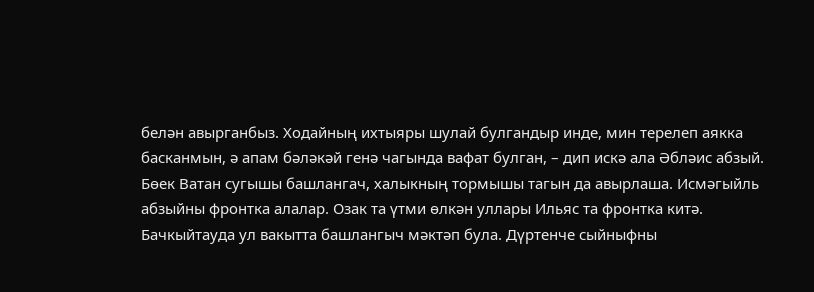белән авырганбыз. Ходайның ихтыяры шулай булгандыр инде, мин терелеп аякка басканмын, ә апам бәләкәй генә чагында вафат булган, – дип искә ала Әбләис абзый.
Бөек Ватан сугышы башлангач, халыкның тормышы тагын да авырлаша. Исмәгыйль абзыйны фронтка алалар. Озак та үтми өлкән уллары Ильяс та фронтка китә.
Бачкыйтауда ул вакытта башлангыч мәктәп була. Дүртенче сыйныфны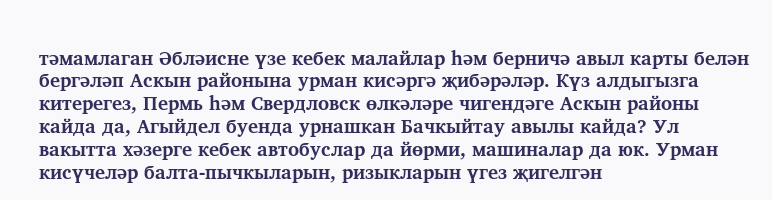тәмамлаган Әбләисне үзе кебек малайлар һәм берничә авыл карты белән бергәләп Аскын районына урман кисәргә җибәрәләр. Күз алдыгызга китерегез, Пермь һәм Свердловск өлкәләре чигендәге Аскын районы кайда да, Агыйдел буенда урнашкан Бачкыйтау авылы кайда? Ул вакытта хәзерге кебек автобуслар да йөрми, машиналар да юк. Урман кисүчеләр балта-пычкыларын, ризыкларын үгез җигелгән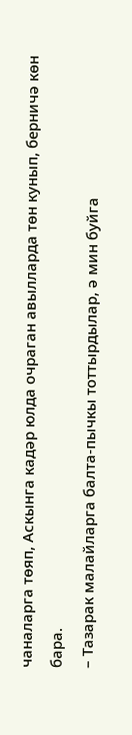чаналарга төяп, Аскынга кадәр юлда очраган авылларда төн кунып, берничә көн бара.
– Тазарак малайларга балта-пычкы тоттырдылар, ә мин буйга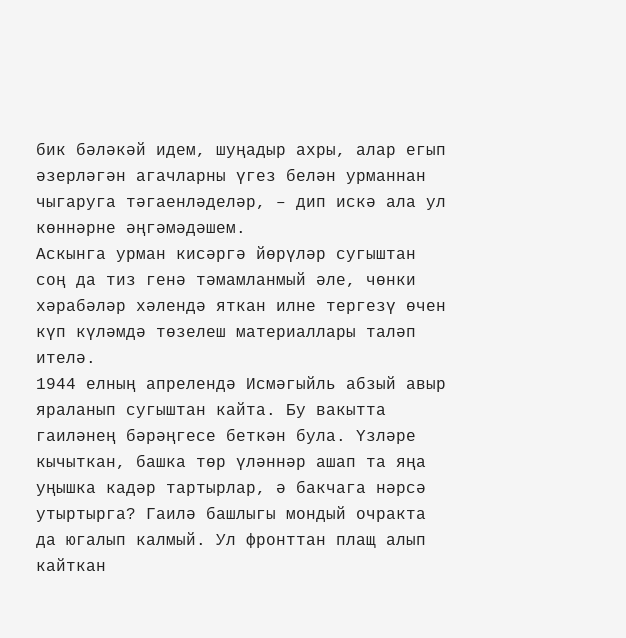бик бәләкәй идем, шуңадыр ахры, алар егып әзерләгән агачларны үгез белән урманнан чыгаруга тәгаенләделәр, – дип искә ала ул көннәрне әңгәмәдәшем.
Аскынга урман кисәргә йөрүләр сугыштан соң да тиз генә тәмамланмый әле, чөнки хәрабәләр хәлендә яткан илне тергезү өчен күп күләмдә төзелеш материаллары таләп ителә.
1944 елның апрелендә Исмәгыйль абзый авыр яраланып сугыштан кайта. Бу вакытта гаиләнең бәрәңгесе беткән була. Үзләре кычыткан, башка төр үләннәр ашап та яңа уңышка кадәр тартырлар, ә бакчага нәрсә утыртырга? Гаилә башлыгы мондый очракта да югалып калмый. Ул фронттан плащ алып кайткан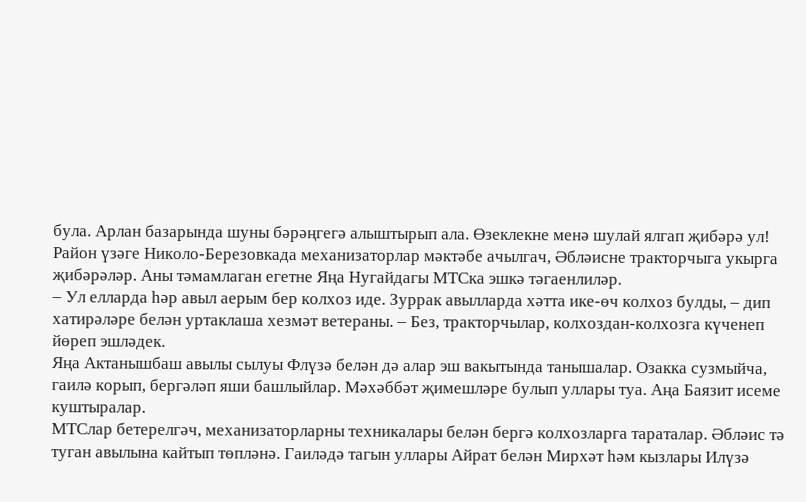була. Арлан базарында шуны бәрәңгегә алыштырып ала. Өзеклекне менә шулай ялгап җибәрә ул!
Район үзәге Николо-Березовкада механизаторлар мәктәбе ачылгач, Әбләисне тракторчыга укырга җибәрәләр. Аны тәмамлаган егетне Яңа Нугайдагы МТСка эшкә тәгаенлиләр.
– Ул елларда һәр авыл аерым бер колхоз иде. Зуррак авылларда хәтта ике-өч колхоз булды, – дип хатирәләре белән уртаклаша хезмәт ветераны. – Без, тракторчылар, колхоздан-колхозга күченеп йөреп эшләдек.
Яңа Актанышбаш авылы сылуы Флүзә белән дә алар эш вакытында танышалар. Озакка сузмыйча, гаилә корып, бергәләп яши башлыйлар. Мәхәббәт җимешләре булып уллары туа. Аңа Баязит исеме куштыралар.
МТСлар бетерелгәч, механизаторларны техникалары белән бергә колхозларга тараталар. Әбләис тә туган авылына кайтып төпләнә. Гаиләдә тагын уллары Айрат белән Мирхәт һәм кызлары Илүзә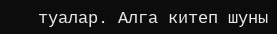туалар. Алга китеп шуны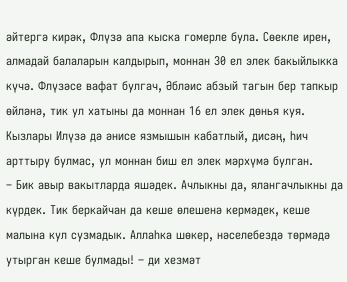әйтергә кирәк, Флүзә апа кыска гомерле була. Сөекле ирен, алмадай балаларын калдырып, моннан 30 ел элек бакыйлыкка күчә. Флүзәсе вафат булгач, Әбләис абзый тагын бер тапкыр өйләнә, тик ул хатыны да моннан 16 ел элек дөнья куя.
Кызлары Илүзә дә әнисе язмышын кабатлый, дисәң, һич арттыру булмас, ул моннан биш ел элек мәрхүмә булган.
– Бик авыр вакытларда яшәдек. Ачлыкны да, ялангачлыкны да күрдек. Тик беркайчан да кеше өлешенә кермәдек, кеше малына кул сузмадык. Аллаһка шөкер, нәселебездә төрмәдә утырган кеше булмады! – ди хезмәт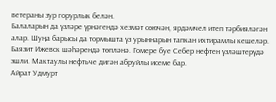ветераны зур горурлык белән.
Балаларын да үзләре үрнәгендә хезмәт сөючән, ярдәмчел итеп тәрбияләгән алар. Шуңа барысы да тормышта үз урыннарын тапкан ихтирамлы кешеләр. Баязит Ижевск шәһәрендә төпләнә. Гомере буе Себер нефтен үзләштерүдә эшли. Мактаулы нефтьче дигән абруйлы исеме бар.
Айрат Удмурт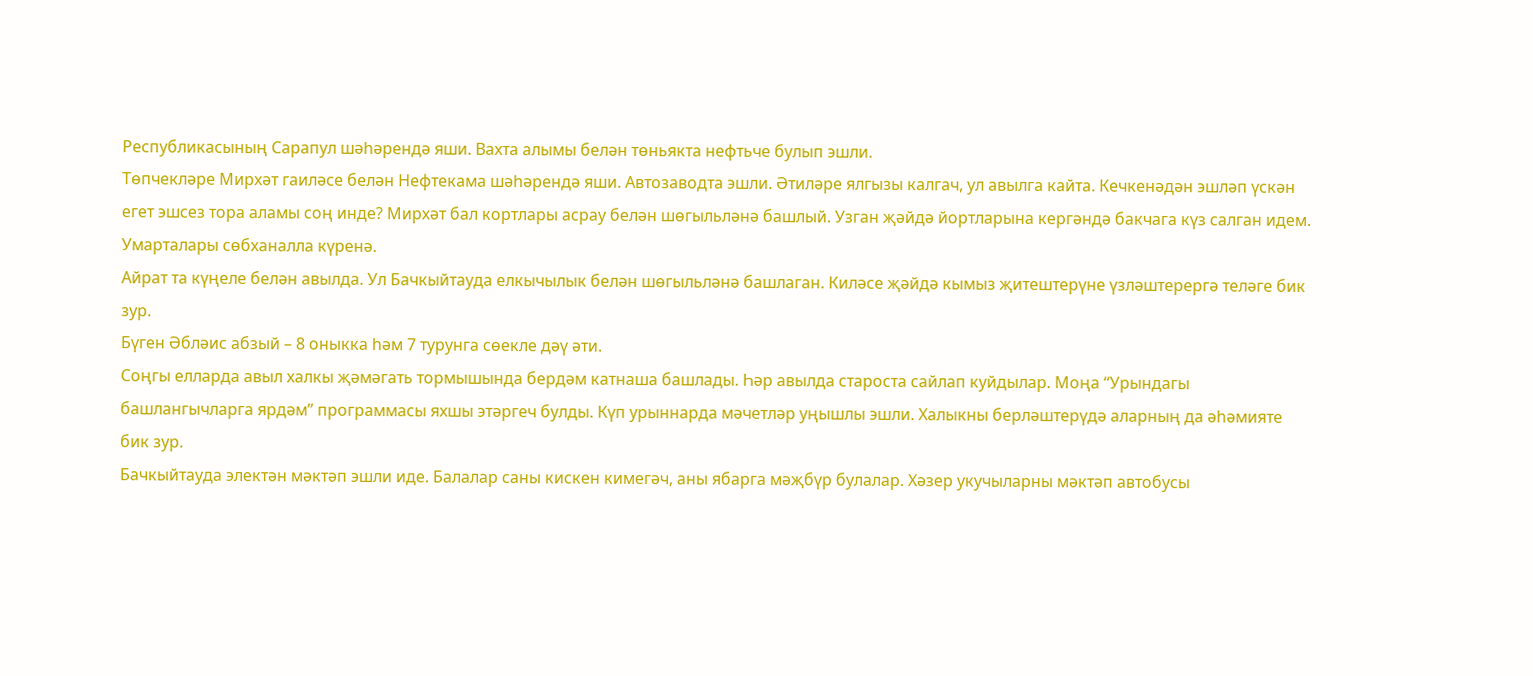Республикасының Сарапул шәһәрендә яши. Вахта алымы белән төньякта нефтьче булып эшли.
Төпчекләре Мирхәт гаиләсе белән Нефтекама шәһәрендә яши. Автозаводта эшли. Әтиләре ялгызы калгач, ул авылга кайта. Кечкенәдән эшләп үскән егет эшсез тора аламы соң инде? Мирхәт бал кортлары асрау белән шөгыльләнә башлый. Узган җәйдә йортларына кергәндә бакчага күз салган идем. Умарталары сөбханалла күренә.
Айрат та күңеле белән авылда. Ул Бачкыйтауда елкычылык белән шөгыльләнә башлаган. Киләсе җәйдә кымыз җитештерүне үзләштерергә теләге бик зур.
Бүген Әбләис абзый – 8 оныкка һәм 7 турунга сөекле дәү әти.
Соңгы елларда авыл халкы җәмәгать тормышында бердәм катнаша башлады. Һәр авылда староста сайлап куйдылар. Моңа “Урындагы башлангычларга ярдәм” программасы яхшы этәргеч булды. Күп урыннарда мәчетләр уңышлы эшли. Халыкны берләштерүдә аларның да әһәмияте бик зур.
Бачкыйтауда электән мәктәп эшли иде. Балалар саны кискен кимегәч, аны ябарга мәҗбүр булалар. Хәзер укучыларны мәктәп автобусы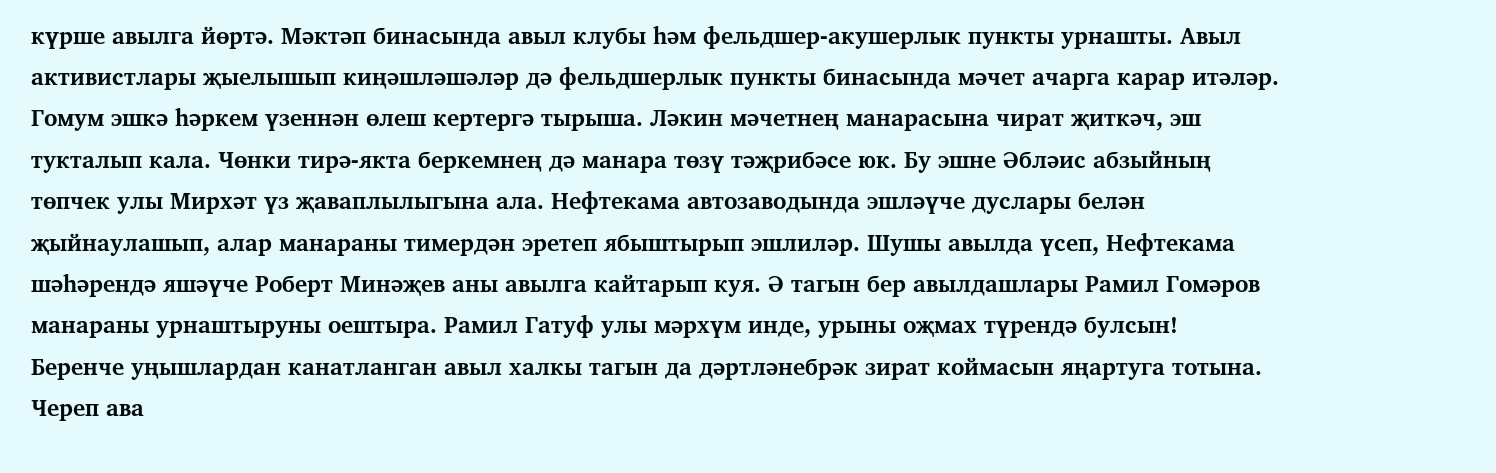күрше авылга йөртә. Мәктәп бинасында авыл клубы һәм фельдшер-акушерлык пункты урнашты. Авыл активистлары җыелышып киңәшләшәләр дә фельдшерлык пункты бинасында мәчет ачарга карар итәләр. Гомум эшкә һәркем үзеннән өлеш кертергә тырыша. Ләкин мәчетнең манарасына чират җиткәч, эш тукталып кала. Чөнки тирә-якта беркемнең дә манара төзү тәҗрибәсе юк. Бу эшне Әбләис абзыйның төпчек улы Мирхәт үз җаваплылыгына ала. Нефтекама автозаводында эшләүче дуслары белән җыйнаулашып, алар манараны тимердән эретеп ябыштырып эшлиләр. Шушы авылда үсеп, Нефтекама шәһәрендә яшәүче Роберт Минәҗев аны авылга кайтарып куя. Ә тагын бер авылдашлары Рамил Гомәров манараны урнаштыруны оештыра. Рамил Гатуф улы мәрхүм инде, урыны оҗмах түрендә булсын!
Беренче уңышлардан канатланган авыл халкы тагын да дәртләнебрәк зират коймасын яңартуга тотына. Череп ава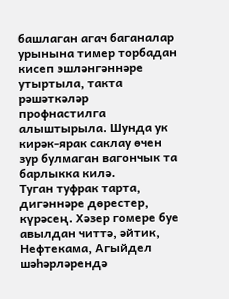башлаган агач баганалар урынына тимер торбадан кисеп эшләнгәннәре утыртыла, такта рәшәткәләр профнастилга алыштырыла. Шунда ук кирәк-ярак саклау өчен зур булмаган вагончык та барлыкка килә.
Туган туфрак тарта, дигәннәре дөрестер, күрәсең. Хәзер гомере буе авылдан читтә, әйтик, Нефтекама, Агыйдел шәһәрләрендә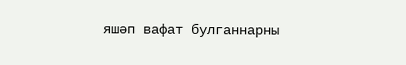яшәп вафат булганнарны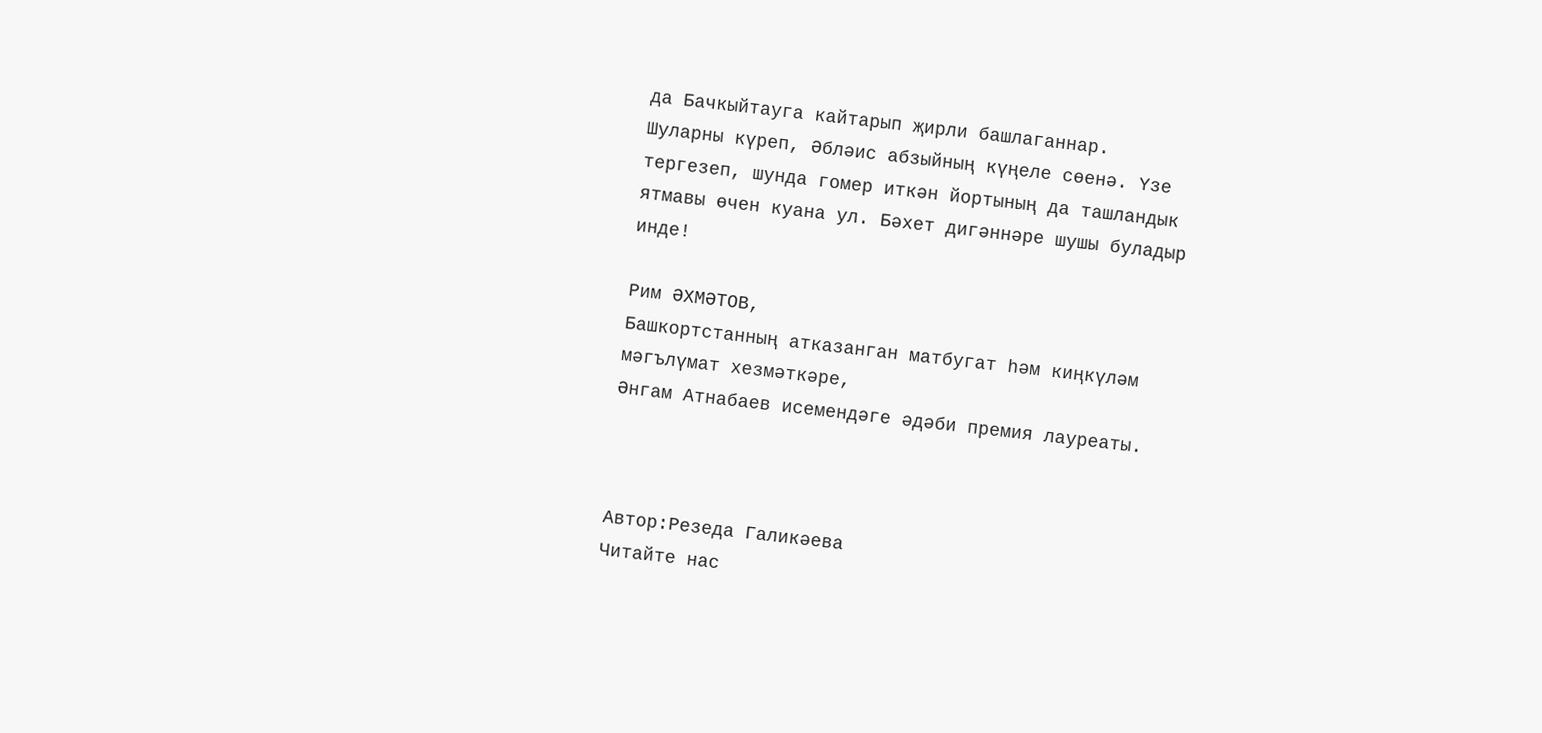да Бачкыйтауга кайтарып җирли башлаганнар.
Шуларны күреп, Әбләис абзыйның күңеле сөенә. Үзе тергезеп, шунда гомер иткән йортының да ташландык ятмавы өчен куана ул. Бәхет дигәннәре шушы буладыр инде!

Рим ӘХМӘТОВ,
Башкортстанның атказанган матбугат һәм киңкүләм мәгълүмат хезмәткәре,
Әнгам Атнабаев исемендәге әдәби премия лауреаты.



Автор:Резеда Галикәева
Читайте нас